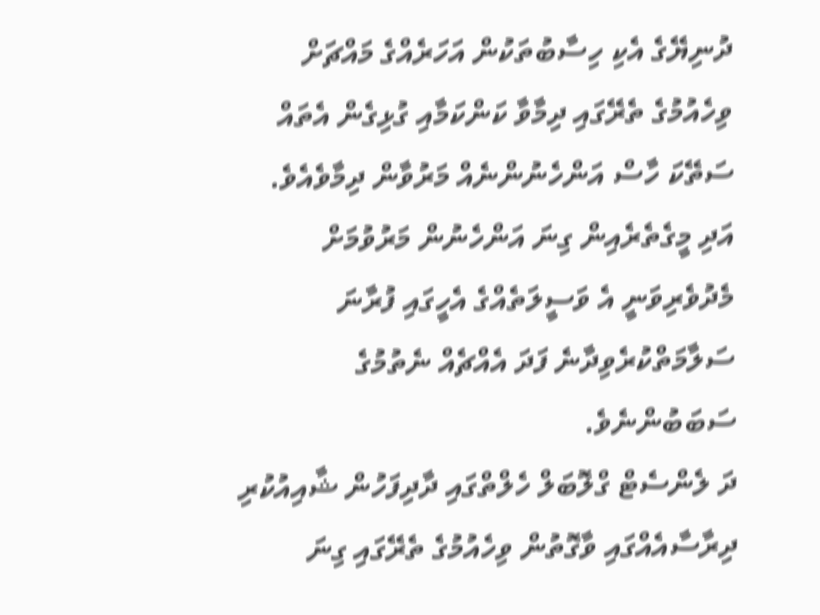ދުނިޔޭގެ އެކި ހިސާބުތަކުން އަހަރެއްގެ މައްޗަށް ވިހެއުމުގެ ތެރޭގައި ދިމާވާ ކަންކަމާއި ގުޅިގެން އެތައް ސަތޭކަ ހާސް އަންހެނުންނެއް މަރުވާން ދިމާވެއެވެ.
އަދި މީގެތެރެއިން ގިނަ އަންހެނުން މަރުވުމަށް މެދުވެރިވަނީ އެ ވަސީލަތެއްގެ އެހީގައި ފުރާނަ ސަލާމަތްކުރެވިދާނެ ފަދަ އެއްޗެއް ނެތުމުގެ ސަބަބުންނެވެ.
ދަ ލެންސެޓް ގްލޮބަލް ހެލްތްގައި ދާދިފަހުން ޝާއިއުކުރި ދިރާސާއެއްގައި ވާގޮތުން ވިހެއުމުގެ ތެރޭގައި ގިނަ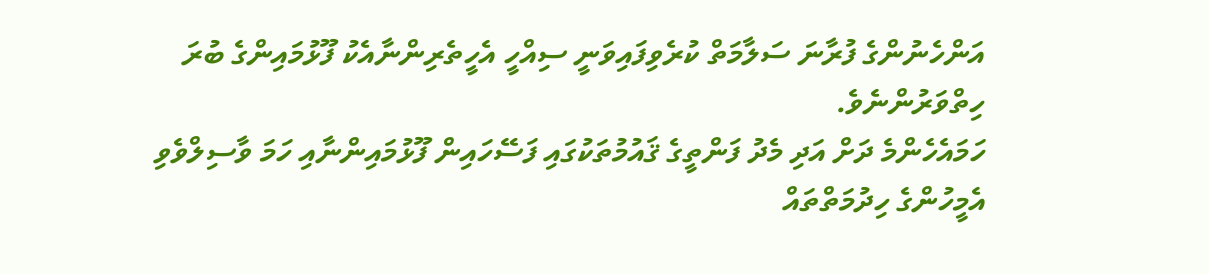އަންހެނުންގެ ފުރާނަ ސަލާމަތް ކުރެވިފައިވަނީ ސިއްހީ އެހީތެރިންނާއެކު ފޫޅުމައިންގެ ބުރަ ހިތްވަރުންނެވެ.
ހަމައެހެންމެ ދަށް އަދި މެދު ފަންތީގެ ޤައުމުތަކުގައި ފަސޭހައިން ފޫޅުމައިންނާއި ހަމަ ވާސިލްވެވި އެމީހުންގެ ހިދުމަތްތައް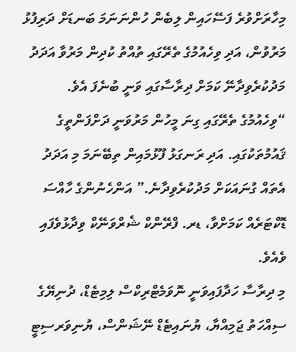މިހާރަށްވުރެ ފަސޭހައިން ލިބެން ހުންނަނަމަ ބަނޑަށް ދަރިފުޅު މަރުވުން، އަދި ވިހެއުމުގެ ތެރޭގައި ތުއްތު ކުދިން މަރުވާ އަދަދު މަދުކުރެވިދާނޭ ކަމަށް ދިރާސާގައި ވަނީ ބުނެފަ އެވެ.
“ވިހެއުމުގެ ތެރޭގައި ގިނަ މީހުން މަރުވަނީ ދަށްފަންތީގެ ޤައުމުތަކުގައި. އަދި ރަނގަޅު ފޫޅުމައިން ތިބޭނަމަ މި އަދަދު އެތައް ގުނައަކަށް މަދުކުރެވިދާނެ.” އަންހެނުންގެ ހާއްސަ ޑޮކްޓަރެއް ކަމަށްވާ، ޑރ. ފްރޭންކް ޝެރްވަނޭކް ވިދާޅުވެފައި ވެއެވެ.
މި ދިރާސާ ހަދާފައިވަނީ ނޮވަމެޓްރިކްސް ލިމިޓެޑް، ދުނިޔޭގެ ސިއްހަތު ޖަމިއްޔާ، ޔުނައިޓެޑް ނޭޝަންސް، ޔުނިވަރސިޓީ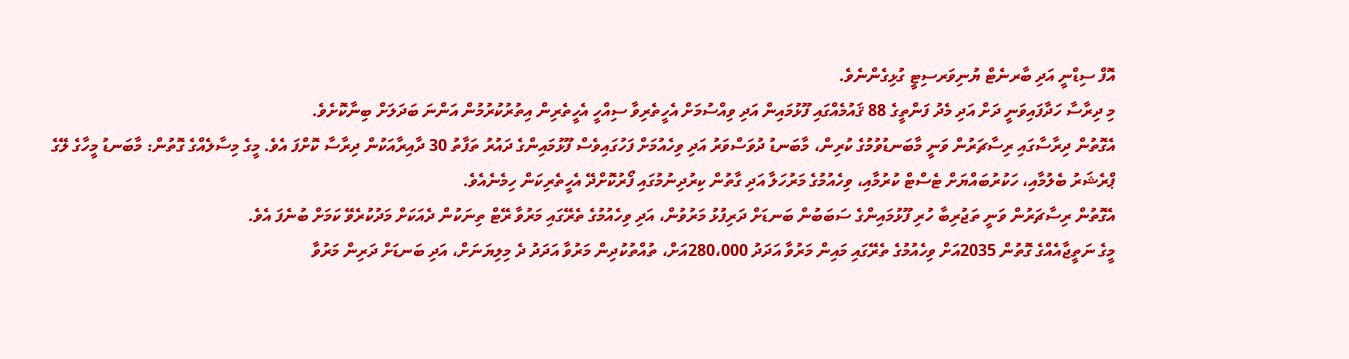އޮފް ސިޑްނީ އަދި ބާރނެޓް ޔުނިވަރސިޓީ ގުޅިގެންނެވެ.
މި ދިރާސާ ހަދާފައިވަނީ ދަށް އަދި މެދު ފަންތީގެ 88 ޤައުމެއްގައި ފޫޅުމައިން އަދި ވިއްސުމަށް އެހީތެރިވާ ސިއްހީ އެހީތެރިން އިތުރުކުރުމުން އަންނަ ބަދަލަށް ބިނާކޮށެވެ.
އެގޮތުން ދިރާސާގައި ރިސާޗަރުން ވަނީ މާބަނޑުވުމުގެ ކުރިން، މާބަނޑު ދުވަސްވަރު އަދި ވިހެއުމަށް ފަހުގައިވެސް ފޫޅުމައިންގެ ދައުރު ތަފާތު 30 ދާއިރާއަކުން ދިރާސާ ކޮށްފަ އެވެ. މީގެ މިސާލެއްގެ ގޮތުން: މާބަނޑު މީހާގެ ލޭގެ ޕްރެޝަރު ބެލުމާއި، ހަކުރުބައްޔަށް ޓެސްޓް ކުރުމާއި، ވިހެއުމުގެ މަރުހަލާ އަދި ގާތުން ކިރުދިނުމުގައި ފޯރުކޮށްދޭ އެހީތެރިކަން ހިމެނެއެވެ.
އެގޮތުން ރިސާޗަރުން ވަނީ ތަޖުރިބާ ހުރި ފޫޅުމައިންގެ ސަބަބުން ބަނޑަށް ދަރިފުޅު މަރުވުން، އަދި ވިހެއުމުގެ ތެރޭގައި މަރުވާ ރޭޓް ތިނަކުން ދެއަކަށް މަދުކުރެވޭ ކަމަށް ބުނެފަ އެވެ.
މީގެ ނަތީޖާއެއްގެ ގޮތުން 2035އަށް ވިހެއުމުގެ ތެރޭގައި މައިން މަރުވާ އަދަދު 280،000އަށް، ތުއްތުކުދިން މަރުވާ އަދަދު ދެ މިލިޔަނަށް، އަދި ބަނޑަށް ދަރިން މަރުވާ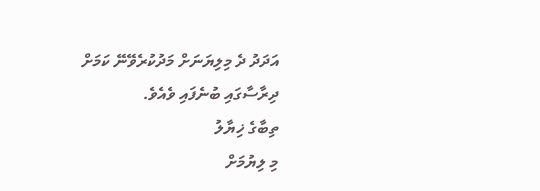އަދަދު ދެ މިލިޔަނަށް މަދުކުރެވޭނޭ ކަމަށް ދިރާސާގައި ބުނެފައި ވެއެވެ.
ތިބާގެ ޚިޔާލު
މި ލިޔުމަށް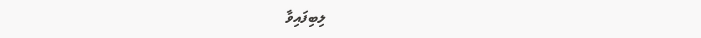ލިބިފައިވާ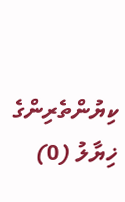ކިޔުންތެރިންގެ ޚިޔާލު (0)